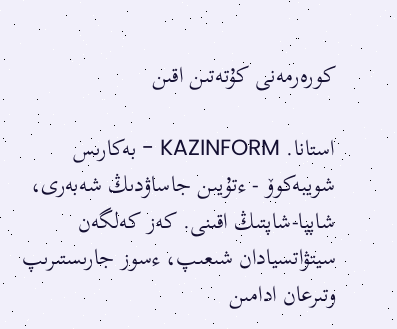كورەرمەنى كۇتەتىن اقىن

استانا. KAZINFORM - بەكارىس شويبەكوۆ - ءتۇيىن جاساۋدىڭ شەبەرى، شاپپا-شاپتىڭ اقىنى. كەز كەلگەن سيتۋاتسيادان شىعىپ، ءسوز جارىستىرىپ وتىرعان ادامىن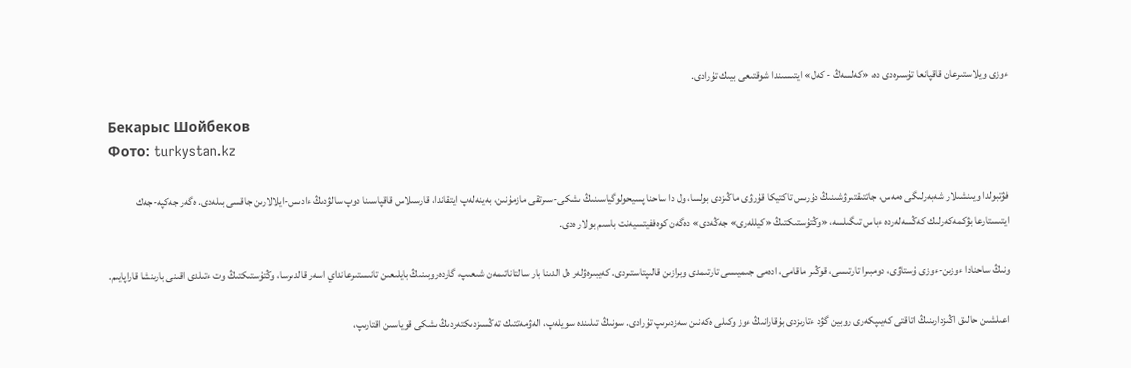ءوزى ويلاستىرعان قاقپانعا تۇسىرەدى دە، «كەلسەڭ - كەل» ايتىسىندا شوقتىعى بيىك تۇرادى.

Бекарыс Шойбеков
Фото: turkystan.kz

فۋتبولدا ويىنشىلار شەبەرلىگى ەمەس، جاتتىقتىرۋشىنىڭ دۇرىس تاكتيكا قۇرۋى ماڭىزدى بولسا، ول دا ساحنا پسيحولوگياسىنىڭ ىشكى-سىرتقى مازمۇنىن، بەينەلەپ ايتقاندا، قارسىلاس قاقپاسىنا دوپ سالۋدىڭ ءادىس-ايلالارىن جاقسى بىلەدى. ەگەر جەكپە-جەك ايتىستارعا بۋكمەكەرلىك كەڭسەلەردە ءباس تىگىلسە، «وڭتۇستىكتىڭ «كيللەرى» جەڭەدى» دەگەن كوەففيتسيەنت باسىم بولار ەدى.

ونىڭ ساحنادا ءوزىن-ءوزى ۇستاۋى، دومبىرا تارتىسى، قوڭىر ماقامى، ادەمى جىميىسى تارتىمدى وبرازىن قالىپتاستىردى. كەيبىرەۋلەر ەل الدىنا بار سالتاناتىمەن شىعىپ، گاردەروبىنىڭ بايلىعىن تانىستىرعانداي اسەر قالدىرسا، وڭتۇستىكتىڭ وت ءتىلدى اقىنى بارىنشا قاراپايىم.

اعىلشىن حالىق اڭىزدارىنىڭ اتاقتى كەيىپكەرى روبين گۋد ءتارىزدى بۇقارانىڭ ءوز وكىلى ەكەنىن سەزدىرىپ تۇرادى. سونىڭ تىلىندە سويلەپ، الەۋمەتتىك تەڭسىزدىكتەردىڭ ىشكى قوياسىن اقتارىپ،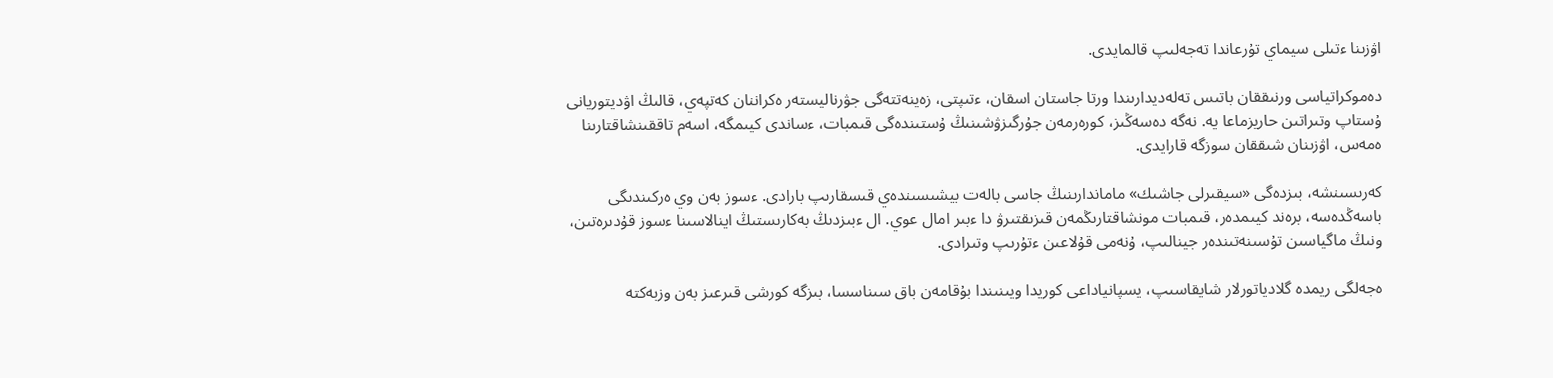اۋزىنا ءتىلى سيماي تۇرعاندا تەجەلىپ قالمايدى.

دەموكراتياسى ورنىققان باتىس تەلەديدارىندا ورتا جاستان اسقان، ءتىپتى، زەينەتتەگى جۋرناليستەر ەكراننان كەتپەي، قالىڭ اۋديتوريانى ۇستاپ وتىراتىن حاريزماعا يە. نەگە دەسەڭىز، كورەرمەن جۇرگىزۋشىنىڭ ۇستىندەگى قىمبات، ءساندى كيىمگە، اسەم تاققىنشاقتارىنا ەمەس، اۋزىنان شىققان سوزگە قارايدى.

كەرىسىنشە، بىزدەگى «سيقىرلى جاشىك» ماماندارىنىڭ جاسى بالەت بيشىسىندەي قىسقارىپ بارادى. ءسوز بەن وي ەركىندىگى باسەڭدەسە، برەند كيىمدەر، قىمبات مونشاقتارىڭمەن قىزىقتىرۋ دا ءبىر امال عوي. ال ءبىزدىڭ بەكارىستىڭ اينالاسىنا ءسوز قۇدىرەتىن، ونىڭ ماگياسىن تۇسىنەتىندەر جينالىپ، ۇنەمى قۇلاعىن ءتۇرىپ وتىرادى.

ەجەلگى ريمدە گلادياتورلار شايقاسىپ، يسپانياداعى كوريدا ويىنىندا بۇقامەن باق سىناسسا، بىزگە كورشى قىرعىز بەن وزبەكتە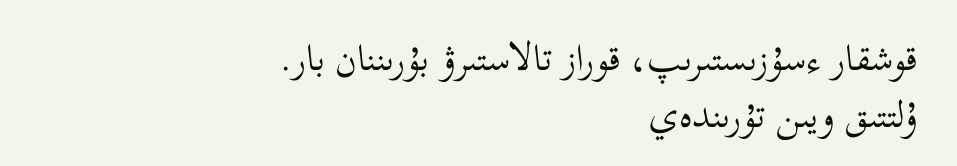قوشقار ءسۇزىستىرىپ، قوراز تالاستىرۋ بۇرىننان بار. ۇلتتىق ويىن تۇرىندەي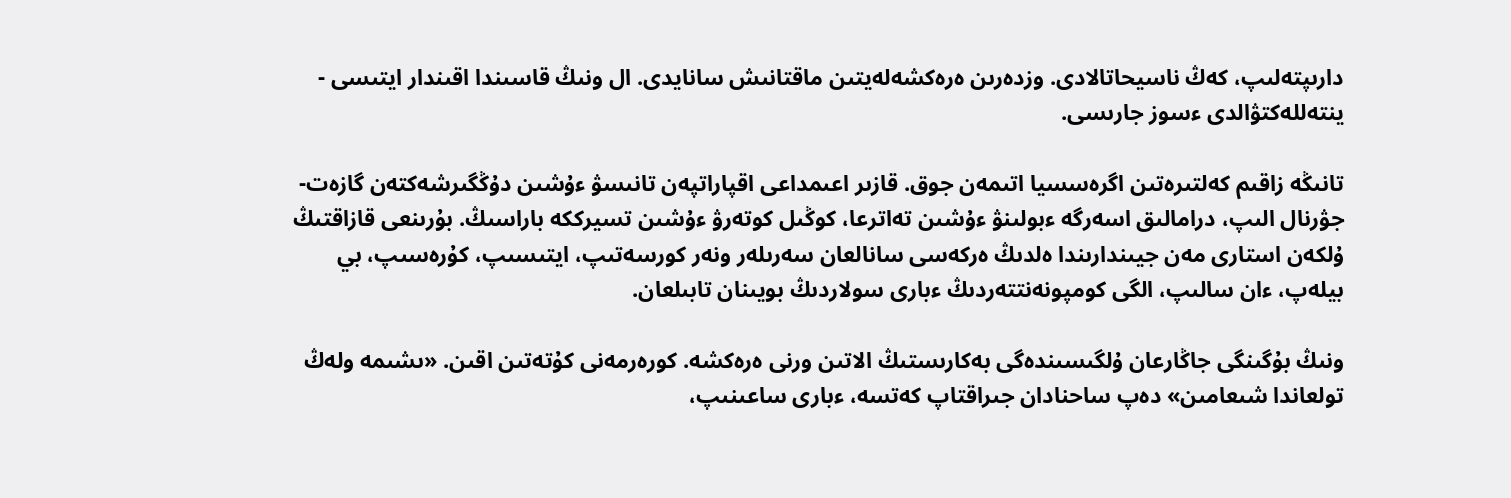دارىپتەلىپ، كەڭ ناسيحاتالادى. وزدەرىن ەرەكشەلەيتىن ماقتانىش سانايدى. ال ونىڭ قاسىندا اقىندار ايتىسى - ينتەللەكتۋالدى ءسوز جارىسى.

تانىڭە زاقىم كەلتىرەتىن اگرەسسيا اتىمەن جوق. قازىر اعىمداعى اقپاراتپەن تانىسۋ ءۇشىن دۇڭگىرشەكتەن گازەت-جۋرنال الىپ، درامالىق اسەرگە ءبولىنۋ ءۇشىن تەاترعا، كوڭىل كوتەرۋ ءۇشىن تسيرككە باراسىڭ. بۇرىنعى قازاقتىڭ ۇلكەن استارى مەن جيىندارىندا ەلدىڭ ەركەسى سانالعان سەرىلەر ونەر كورسەتىپ، ايتىسىپ، كۇرەسىپ، بي بيلەپ، ءان سالىپ، الگى كومپونەنتتەردىڭ ءبارى سولاردىڭ بويىنان تابىلعان.

ونىڭ بۇگىنگى جاڭارعان ۇلگىسىندەگى بەكارىستىڭ الاتىن ورنى ەرەكشە. كورەرمەنى كۇتەتىن اقىن. «ىشىمە ولەڭ تولعاندا شىعامىن» دەپ ساحنادان جىراقتاپ كەتسە، ءبارى ساعىنىپ،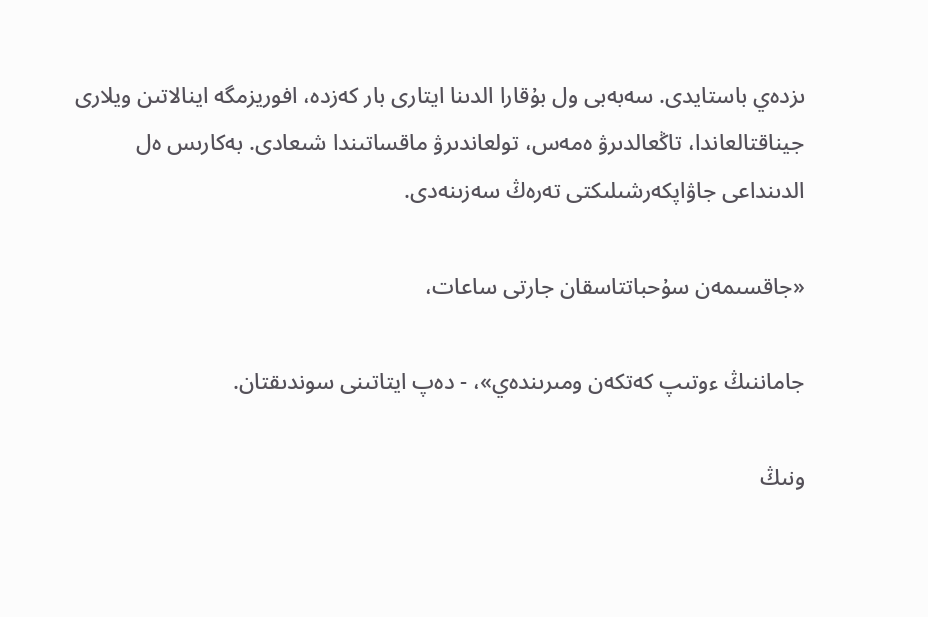ىزدەي باستايدى. سەبەبى ول بۇقارا الدىنا ايتارى بار كەزدە، افوريزمگە اينالاتىن ويلارى جيناقتالعاندا، تاڭعالدىرۋ ەمەس، تولعاندىرۋ ماقساتىندا شىعادى. بەكارىس ەل الدىنداعى جاۋاپكەرشىلىكتى تەرەڭ سەزىنەدى.

«جاقسىمەن سۇحباتتاسقان جارتى ساعات،

جاماننىڭ ءوتىپ كەتكەن ومىرىندەي»، - دەپ ايتاتىنى سوندىقتان.

ونىڭ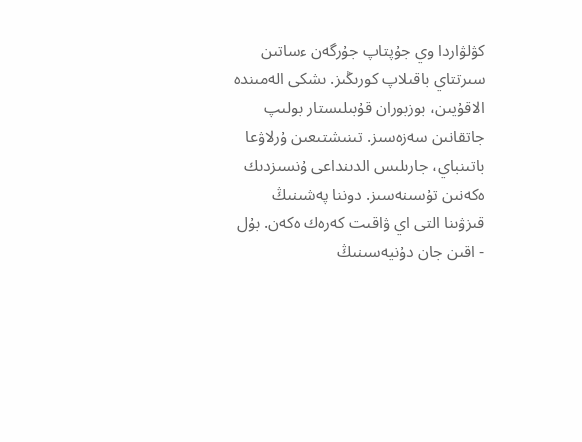كۋلۋاردا وي جۇپتاپ جۇرگەن ءساتىن سىرتتاي باقىلاپ كورىڭىز. ىشكى الەمىندە الاقۇيىن، بوزبوران قۇبىلىستار بولىپ جاتقانىن سەزەسىز. تىنىشتىعىن ۇرلاۋعا باتىنباي، جارىلىس الدىنداعى ۇنسىزدىك ەكەنىن تۇسىنەسىز. دوننا پەشىنىڭ قىزۋىنا التى اي ۋاقىت كەرەك ەكەن. بۇل - اقىن جان دۇنيەسىنىڭ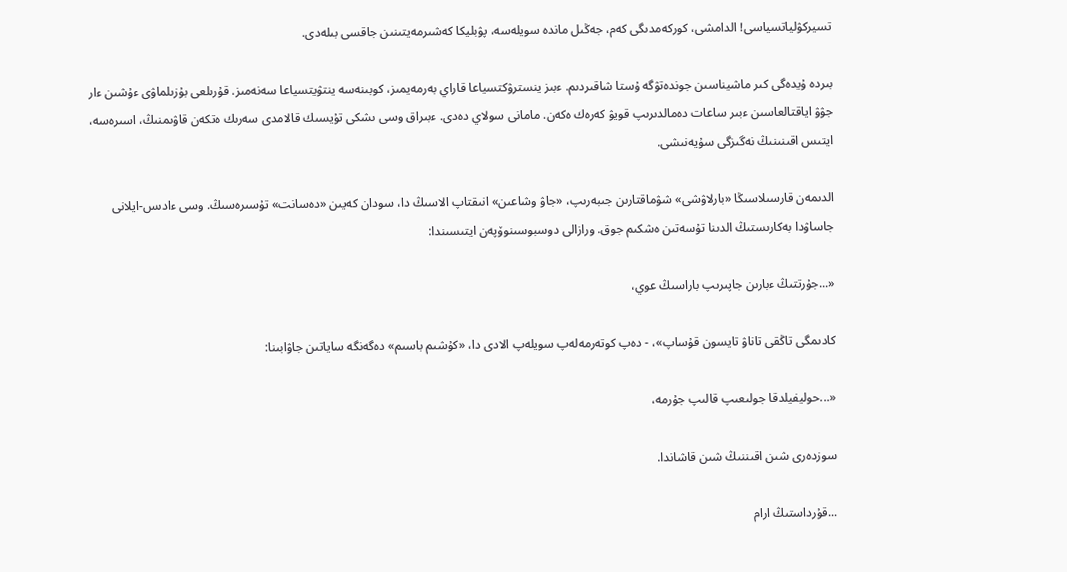تسيركۋلياتسياسى! الدامشى، كوركەمدىگى كەم، جەڭىل ماندە سويلەسە، پۋبليكا كەشىرمەيتىنىن جاقسى بىلەدى.

بىردە ۇيدەگى كىر ماشيناسىن جوندەتۋگە ۇستا شاقىردىم. ءبىز ينسترۋكتسياعا قاراي بەرمەيمىز، كوبىنەسە ينتۋيتسياعا سەنەمىز. قۇرىلعى بۇزىلماۋى ءۇشىن ءار جۋۋ اياقتالعاسىن ءبىر ساعات دەمالدىرىپ قويۋ كەرەك ەكەن. مامانى سولاي دەدى. ءبىراق وسى ىشكى تۇيسىك قالامدى سەرىك ەتكەن قاۋىمنىڭ، اسىرەسە، ايتىس اقىنىنىڭ نەگىزگى سۇيەنىشى.

الدىمەن قارسىلاسىڭا «بارلاۋشى» شۋماقتارىن جىبەرىپ، «جاۋ وشاعىن» انىقتاپ الاسىڭ دا، سودان كەيىن «دەسانت» تۇسىرەسىڭ. وسى ءادىس-ايلانى جاساۋدا بەكارىستىڭ الدىنا تۇسەتىن ەشكىم جوق. ورازالى دوسبوسىنوۆپەن ايتىسىندا:

«...جۇرتتىڭ ءبارىن جاپىرىپ باراسىڭ عوي،

كادىمگى تاڭقى تاناۋ تايسون قۇساپ»، - دەپ كوتەرمەلەپ سويلەپ الادى دا، «كۇشىم باسىم» دەگەنگە ساياتىن جاۋابىنا:

«...حوليفيلدقا جولىعىپ قالىپ جۇرمە،

سوزدەرى شىن اقىننىڭ شىن قاشاندا.

...قۇرداستىڭ ارام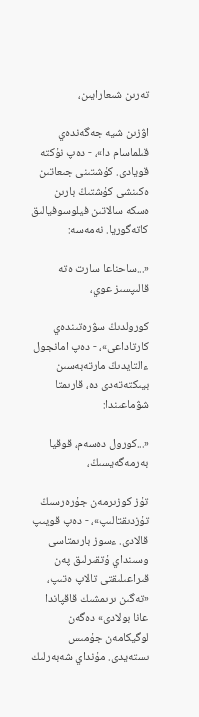تەرىن شىعارايىن،

اۋزىن شيە جەگەندەي قىلماسام دا»، - دەپ نۇكتە قويادى. كۇشتىنى جىعاتىن ەكىنشى كۇشتىڭ بارىن ەسكە سالاتىن فيلوسوفيالىق كاتەگوريا. نەمەسە:

«...ساحناعا سارت ەتە قالىپسىز عوي،

كورولدىڭ سۋرەتىندەي كارتاداعى»، - دەپ امانجول ءالتايدىڭ مارتەبەسىن بيىكتەتەدى دە، قارىمتا شۋماعىندا:

«...كورول دەسەم، قوقيا بەرمەگەيسىڭ،

تۇز كوزىرمەن جۇرەرسىڭ تۇزدىقتالىپ»، - دەپ قويىپ قالادى. ءسوز بارىمتاسى وسىنداي ۇتقىرلىق پەن قىراعىلىقتى تالاپ ەتىپ، «تەگىن ىرىمشىك قاقپاندا عانا بولادى» دەگەن لوگيكامەن جۇمىس ىستەيدى. مۇنداي شەبەرلىك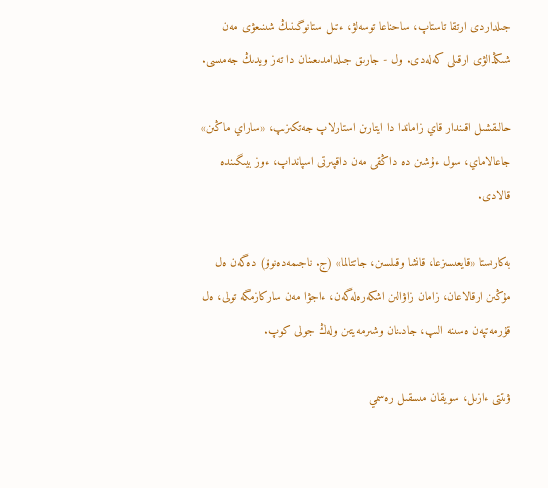جىلداردى ارتقا تاستاپ، ساحناعا توسەلۋ، ءتىل ستانوگىنىڭ شىنىعۋى مەن شىڭدالۋى ارقىلى كەلەدى. ول - جارىق جىلدامدىعىنان دا تەز ويدىڭ جەمىسى.

حالىقشىل اقىندار قاي زاماندا دا ايتارىن استارلاپ جەتكىزىپ، «ساراي ماڭىن» جاعالاماي، سول ءۇشىن دە داڭقى مەن داقپىرتى اسپانداپ، ءوز بيىگىندە قالادى.

بەكارىستا «قايعىسىزعا، قانشا وقىلسىن، جاتتالما» (ج. ناجىمەدەنوۆ) دەگەن ەل مۇڭىن ارقالاعان، زامان زاۋالىن اشكەرەلەگەن، ءاجۋا مەن ساركازمگە تولى، ەل قۇرمەتپەن ەسىنە الىپ، جادىنان وشىرمەيتىن ولەڭ جولى كوپ.

ۋىتتى ءازىل، سويقان مىسقىل رەسمي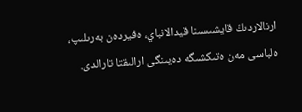ارنالاردىڭ قايشىسىنا قيدالانباي، ەفيردەن بەرىلىپ، ەلباسى مەن ەتىكشىگە دەيىنگى ارالىقتا تارالدى.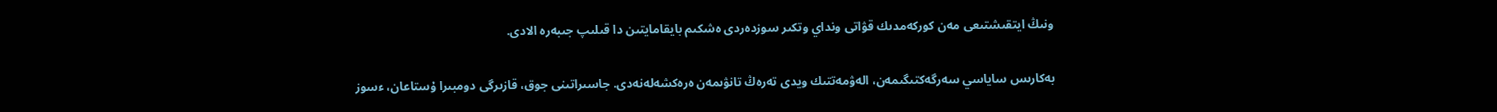ونىڭ ايتقىشتىعى مەن كوركەمدىك قۋاتى ونداي وتكىر سوزدەردى ەشكىم بايقامايتىن دا قىلىپ جىبەرە الادى.

بەكارىس ساياسي سەرگەكتىگىمەن، الەۋمەتتىك ويدى تەرەڭ تانۋىمەن ەرەكشەلەنەدى. جاسىراتىنى جوق، قازىرگى دومبىرا ۇستاعان، ءسوز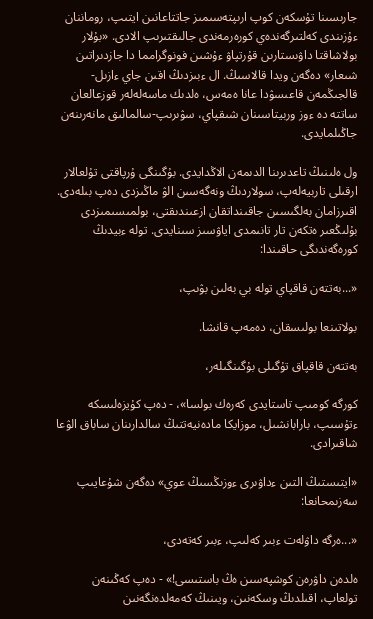جارىسىنا تۇسكەن كوپ ارىپتەسىمىز جاتتاعانىن ايتىپ، روماننان ءۇزىندى كەلتىرگەندەي كورەرمەندى جالىقتىرىپ الادى. «بۇلار بولاشاقتا داۋىستارىن قۇرتپاۋ ءۇشىن فونوگرامما دا جازدىراتىن شىعار» دەگەن ويدا قالاسىڭ. ال ءبىزدىڭ اقىن جاي ءازىل- قالجىڭمەن قاعىسۋدا عانا ەمەس، ەلدىك ماسەلەلەر قوزعالعان ساتتە دە ءوز وربيتاسىنان شىقپاي، سۋىرىپ-سالمالىق مانەرىنەن جاڭىلمايدى.

ول ەلىنىڭ تاعدىرىنا الدىمەن الاڭدايدى. بۇگىنگى ۇرپاقتى تۇلعالار ارقىلى تاربيەلەپ، سولاردىڭ ونەگەسىن الۋ ماڭىزدى دەپ بىلەدى. اقىرزامان بەلگىسىن جاقىنداتقان ازعىندىقتى، بولمىسىمىزدى بۇلىڭعىر ەتكەن تار تانىمدى اياۋسىز سىنايدى. تولە ءبيدىڭ كورەگەندىگى حاقىندا:

«...بەتتەن قاقپاي تولە بي بەلىن بۋىپ،

بولاتىنعا بولىسقان، دەمەپ قانشا.

بەتتەن قاقپاق تۇگىلى بۇگىنگىلەر،

كورگە كومىپ تاستايدى كەرەك بولسا»، - دەپ كۇيزەلىسكە ءتۇسىپ، بارابانشىل، موزايكا مادەنيەتتىڭ سالدارىنان ساباق الۋعا شاقىرادى.

«ايتىستىڭ التىن ءداۋىرى ءوزىڭسىڭ عوي» دەگەن شۇعايىپ سەزىمحانعا:

«...ەرگە داۋلەت ءبىر كەلىپ، ءبىر كەتەدى،

ەلدەن داۋرەن كوشپەسىن ەڭ باستىسى!» - دەپ كەڭىنەن تولعاپ، اقىلدىڭ وسكەنىن، ويىنىڭ كەمەلدەنگەنىن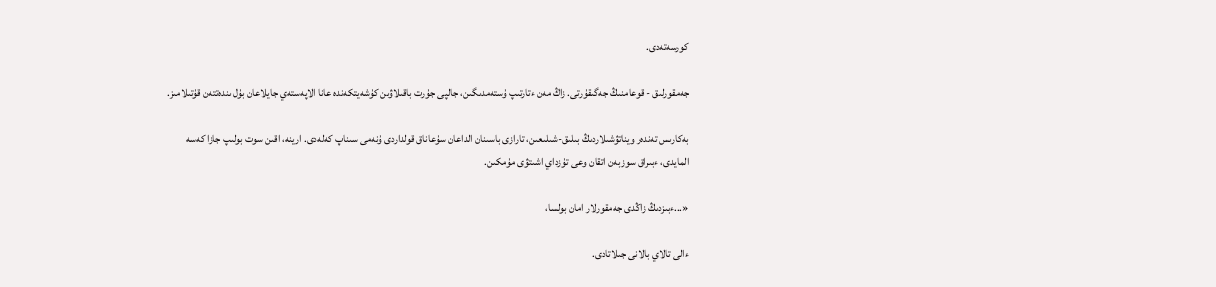كورسەتەدى.

جەمقورلىق - قوعامنىڭ جەگىقۇرتى. زاڭ مەن ءتارتىپ ۇستەمدىگىن، جالپى جۇرت باقىلاۋىن كۇشەيتكەندە عانا الاپەستەي جايلاعان بۇل ىندەتتەن قۇتىلامىز.

بەكارىس تەندەر ويناتۋشىلاردىڭ بىلىق-شىلىعىن، تارازى باسىنان الداعان سۇعاناق قولداردى ۇنەمى سىناپ كەلەدى. ارينە، اقىن سوت بولىپ جازا كەسە المايدى، ءبىراق سوزبەن اتقان وعى تۇزداي اشىتۋى مۇمكىن.

«...ءبىزدىڭ زاڭدى جەمقورلار امان بولسا،

ءالى تالاي بالانى جىلاتادى.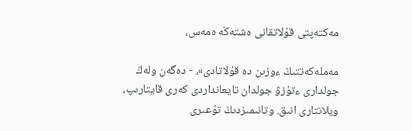مەكتەپتى قۇلاتقانى ەشتەڭە ەمەس،

مەملەكەتتىڭ ءوزىن دە قۇلاتادى»، - دەگەن ولەڭ جولدارى ءتۇزۋ جولدان تايعانداردى كەرى قايتارىپ، ويلانتارى انىق. وتانىمىزدىڭ تۇعىرى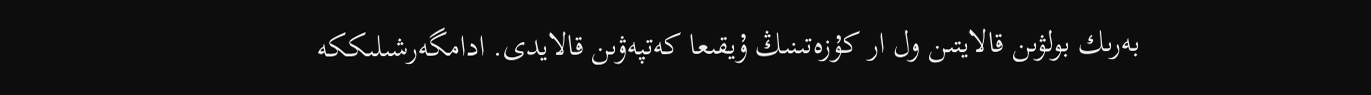بەرىك بولۋىن قالايتىن ول ار كۇزەتىنىڭ ۇيقىعا كەتپەۋىن قالايدى. ادامگەرشىلىككە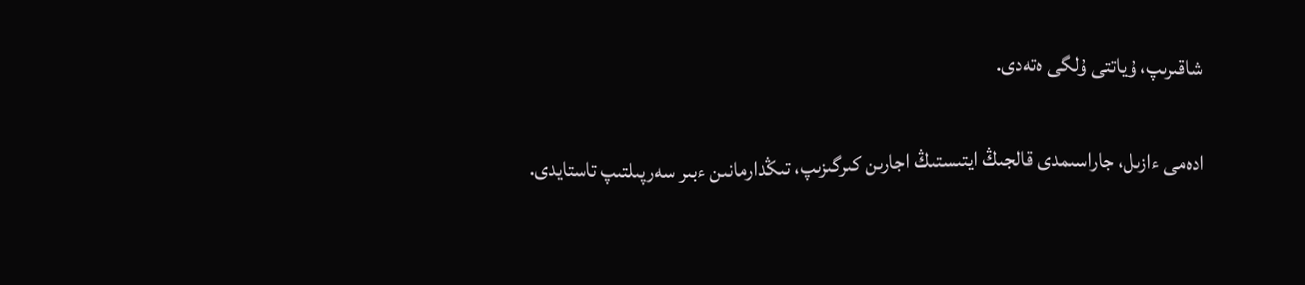شاقىرىپ، ۇياتتى ۇلگى ەتەدى.

ادەمى ءازىل، جاراسىمدى قالجىڭ ايتىستىڭ اجارىن كىرگىزىپ، تىڭدارمانىن ءبىر سەرپىلتىپ تاستايدى.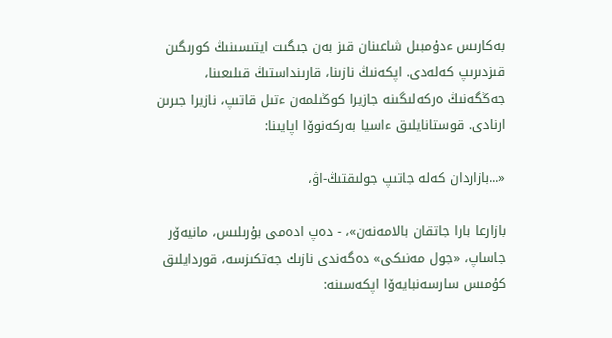بەكارىس ءدۇمبىل شاعىنان قىز بەن جىگىت ايتىسىنىڭ كورىگىن قىزدىرىپ كەلەدى. اپكەنىڭ نازىنا، قارىنداستىڭ قىلىعىنا، جەڭگەنىڭ ەركەلىگىنە جازيرا كوڭىلمەن ءتىل قاتىپ، نازيرا جىرىن ارنادى. قوستانايلىق ءاسيا بەركەنوۆا اپايىنا:

«...بازاردان كەلە جاتىپ جولىقتىڭ-اۋ،

بازارعا بارا جاتقان بالامەنەن»، - دەپ ادەمى بۇرىلىس، مانيەۆر جاساپ، «جول مەنىكى» دەگەندى نازىك جەتكىزسە، قوردايلىق كۇمىس سارسەنبايەۆا اپكەسىنە: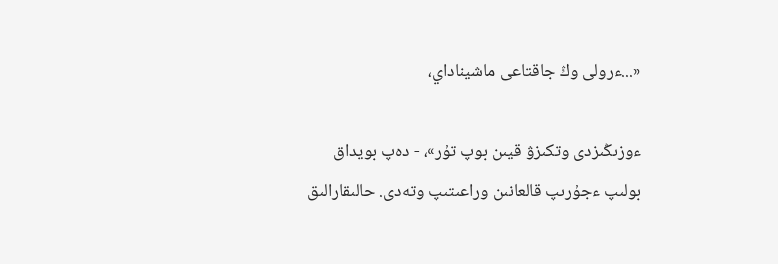«...ءرولى وڭ جاقتاعى ماشيناداي،

ءوزىڭىزدى وتكىزۋ قيىن بوپ تۇر»، - دەپ بويداق بولىپ ءجۇرىپ قالعانىن وراعىتىپ وتەدى. حالىقارالىق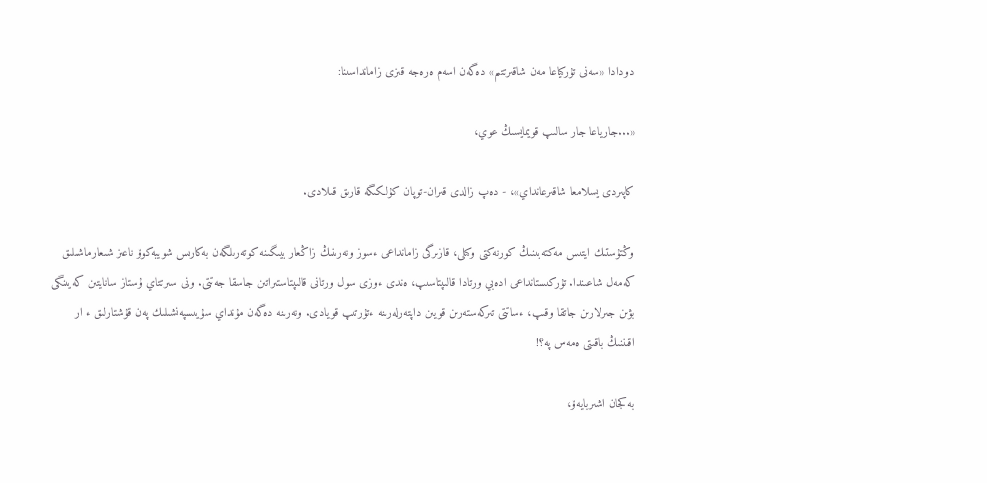دودادا «سەنى تۇركياعا مەن شاقىرتتىم» دەگەن اسەم ەرەجە قىزى زامانداسىنا:

«...جارياعا جار سالىپ قويمايسىڭ عوي،

كاپىردى يسلامعا شاقىرعانداي»، - دەپ زالدى قىران-توپان كۇلكىگە قارىق قىلادى.

وڭتۇستىك ايتىس مەكتەبىنىڭ كورنەكتى وكىلى، قازىرگى زامانداعى ءسوز ونەرىنىڭ زاڭعار بيىگىنە كوتەرىلگەن بەكارىس شويبەكوۆ ناعىز شىعارماشىلىق كەمەل شاعىندا. تۇركىستانداعى ادەبي ورتادا قالىپتاسىپ، ەندى ءوزى سول ورتانى قالىپتاستىراتىن جاسقا جەتتى. ونى سىرتتاي ۇستاز سانايتىن كەيىنگى بۋىن جىرلارىن جاتقا وقىپ، ءساتتى تىركەستەرىن قويىن داپتەرلەرىنە ءتۇرتىپ قويادى. ونەرىنە دەگەن مۇنداي سۇيىسپەنشىلىك پەن قۇشتارلىق ء ار اقىننىڭ باقىتى ەمەس پە؟!

بەكجان اشىربايەۆ،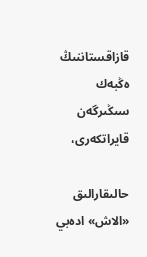قازاقستاننىڭ ەڭبەك سىڭىرگەن قايراتكەرى،

حالىقارالىق «الاش» ادەبي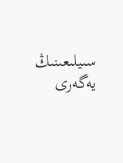سىيلىعىنىڭ يەگەرى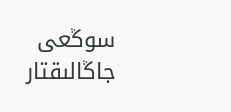سوڭعى جاڭالىقتار